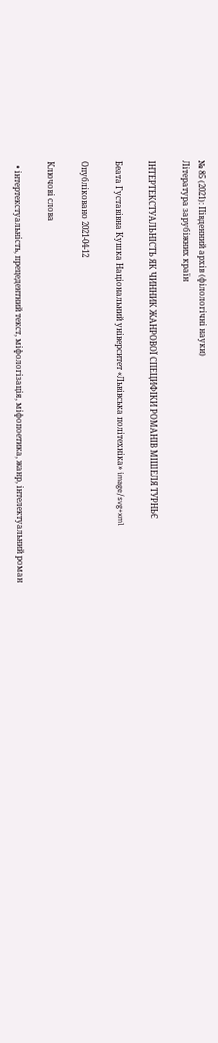№ 85 (2021): Південний архів (філологічні науки)
Література зарубіжних країн

ІНТЕРТЕКСТУАЛЬНІСТЬ ЯК ЧИННИК ЖАНРОВОЇ СПЕЦИФІКИ РОМАНІВ МІШЕЛЯ ТУРНЬЄ

Бeата Густавівна Кушка Національний університет «Львівська політехніка» image/svg+xml

Опубліковано 2021-04-12

Ключові слова

  • інтертекстуальність, прецедентний текст, міфологізація, міфопоетика, жанр, інтелектуальний роман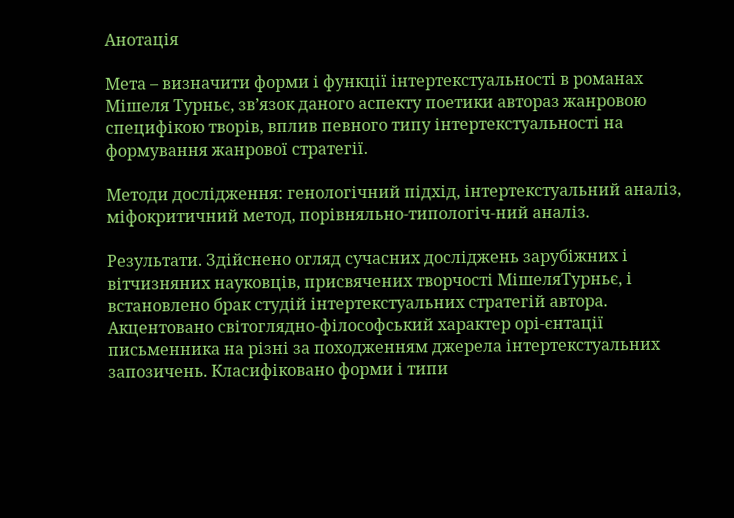Анотація

Мета – визначити форми і функції інтертекстуальності в романах Мішеля Турньє, зв’язок даного аспекту поетики автораз жанровою специфікою творів, вплив певного типу інтертекстуальності на формування жанрової стратегії.

Методи дослідження: генологічний підхід, інтертекстуальний аналіз, міфокритичний метод, порівняльно-типологіч-ний аналіз.

Результати. Здійснено огляд сучасних досліджень зарубіжних і вітчизняних науковців, присвячених творчості МішеляТурньє, і встановлено брак студій інтертекстуальних стратегій автора. Акцентовано світоглядно-філософський характер орі-єнтації письменника на різні за походженням джерела інтертекстуальних запозичень. Класифіковано форми і типи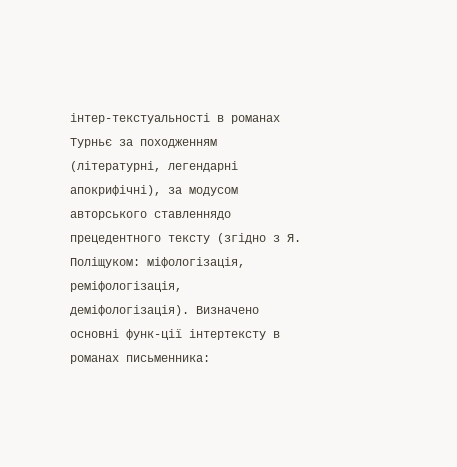інтер-текстуальності в романах Турньє за походженням (літературні, легендарні апокрифічні), за модусом авторського ставленнядо прецедентного тексту (згідно з Я. Поліщуком: міфологізація, реміфологізація, деміфологізація). Визначено основні функ-ції інтертексту в романах письменника: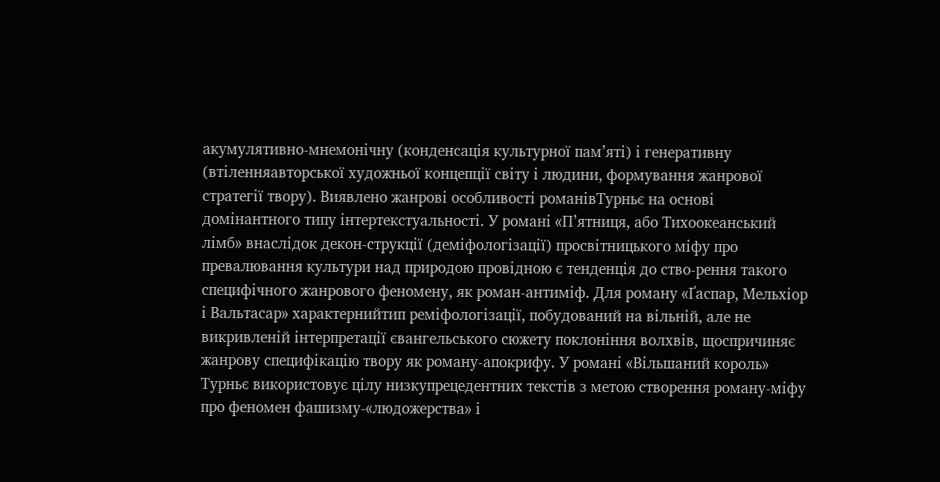акумулятивно-мнемонічну (конденсація культурної пам’яті) і генеративну (втіленняавторської художньої концепції світу і людини, формування жанрової стратегії твору). Виявлено жанрові особливості романівТурньє на основі домінантного типу інтертекстуальності. У романі «П’ятниця, або Тихоокеанський лімб» внаслідок декон-струкції (деміфологізації) просвітницького міфу про превалювання культури над природою провідною є тенденція до ство-рення такого специфічного жанрового феномену, як роман-антиміф. Для роману «Ґаспар, Мельхіор і Вальтасар» характернийтип реміфологізації, побудований на вільній, але не викривленій інтерпретації євангельського сюжету поклоніння волхвів, щоспричиняє жанрову специфікацію твору як роману-апокрифу. У романі «Вільшаний король» Турньє використовує цілу низкупрецедентних текстів з метою створення роману-міфу про феномен фашизму-«людожерства» і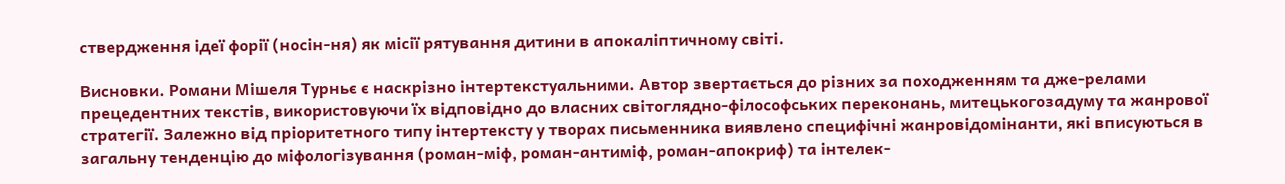ствердження ідеї форії (носін-ня) як місії рятування дитини в апокаліптичному світі.

Висновки. Романи Мішеля Турньє є наскрізно інтертекстуальними. Автор звертається до різних за походженням та дже-релами прецедентних текстів, використовуючи їх відповідно до власних світоглядно-філософських переконань, митецькогозадуму та жанрової стратегії. Залежно від пріоритетного типу інтертексту у творах письменника виявлено специфічні жанровідомінанти, які вписуються в загальну тенденцію до міфологізування (роман-міф, роман-антиміф, роман-апокриф) та інтелек-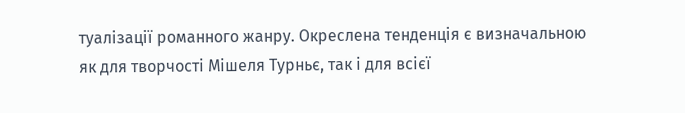туалізації романного жанру. Окреслена тенденція є визначальною як для творчості Мішеля Турньє, так і для всієї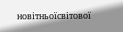новітньоїсвітової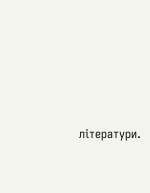літератури.